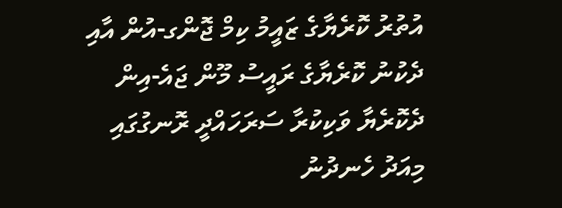އުތުރު ކޮރެޔާގެ ޒައީމު ކިމް ޖޮންގ-އުން އާއި ދެކުނު ކޮރެޔާގެ ރައީސު މޫން ޖައެ-އިން ދެކޮރެޔާ ވަކިކުރާ ސަރަހައްދީ ރޮނގުގައި މިއަދު ހެނދުނު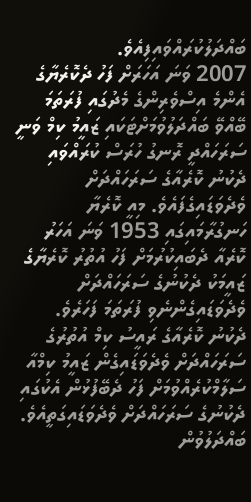ބައްދަލުކުރައްވައިފިއެވެ.
2007 ވަނަ އަހަރަށް ފަހު ދެކޮރެޔާގެ އެންމެ އިސްވެރިންގެ މެދުގައި ފުރަތަމަ ބޭއްވޭ ބައްދަލުވުމަށްޓަކައި ޒައީމު ކިމް ވަނީ ސަރަހައްދީ ރޮނގު ހުރަސް ކުރައްވައި ދެކުނު ކޮރެއާގެ ސަރަހައްދަށް ވެދެވަޑައިގެފައެވެ. މިއީ ކޮރެޔާ ހަނގުރާމައިގައި 1953 ވަނަ އަހަރު ކޮރެއާ ދެބައިކުރުމަށް ފަހު އުތުރު ކޮރެޔާގެ ޒައީމަކު ދެކުނުގެ ސަރަހައްދަށް ވެދެވަޑައިގެންނެވި ފުރަތަމަ ފަހަރެވެ. ދެކުނު ކޮރެއާގެ ރައީސު ކިމް އުތުރުގެ ސަރަހައްދަށް ވެދެވަޑައިގެން ޒައީމު ކިމްއާ ސަލާމްކުރެއްވުމަށް ފަހު ދެބޭފުޅުން އެކުގައި ދެކުނުގެ ސަރަހައްދަށް ވެދެވަޑައިގަތީއެވެ. ބައްދަލުވުން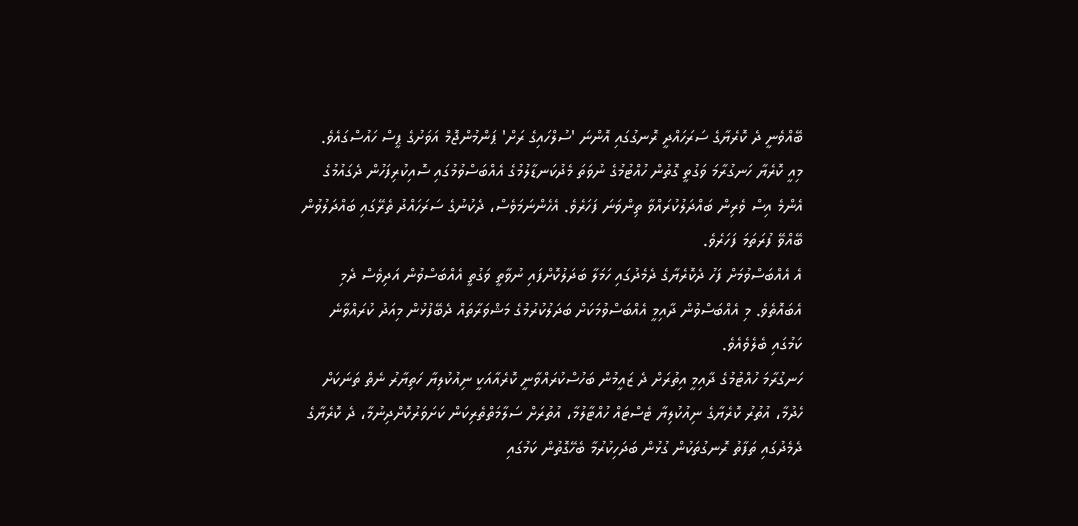ބޭއްވެނީ ދެ ކޮރެޔާގެ ސަރަހައްދީ ރޮނގުގައި އޮންނަ 'ސުލްހައިގެ ރަށް' ޕަންމުންޖޮމް އަވަށުގެ ޕީސް ހައުސްގައެވެ.
މިއީ ކޮރެޔާ ހަނގުރާމަ ވަގުތީ ގޮތުން ހުއްޓުމުގެ ނުވަތަ މެދުކަނޑާލުމުގެ އެއްބަސްވުމުގައި ސޮއިކުރިފަހުން ދެގައުމުގެ އެންމެ އިސް ވެރިން ބައްދަލުކުރައްވާ ތިންވަނަ ފަހަރެވެ. އެހެންނަމަވެސް، ދެކުނުގެ ސަރަހައްދު ތެރޭގައި ބައްދަލުވުން ބޭއްވޭ ފުރަތަމަ ފަހަރެވެ.
އެ އެއްބަސްވުމަށް ފަހު ދެކޮރެޔާގެ ދެމެދުގައި ހަމަލާ ބަދަލުކޮށްފައި ނުވާތީ ވަގުތީ އެއްބަސްވުން އަދިވެސް ދެމި އެބައޮތެވެ. މި އެއްބަސްވުން ދާއިމީ އެއްބަސްވުމަކަށް ބަދަލުކުރުމުގެ މަޝްވަރާތައް ދެބޭފުޅުން މިއަދު ކުރައްވާނެ ކަމުގައި ބެލެވެއެވެ.
ހަނގުރާމަ ހުއްޓުމުގެ ދާއިމީ އިތުރަށް ދެ ޒައީމުން ބަހުސްކުރައްވާނީ ކޮރެއާއަކީ ނިއުކުލިޔާ ހަތިޔާރު ނެތް ތަނަކަށް ހެދުމާ، އުތުރު ކޮރެޔާގެ ނިއުކުލިޔާ ޓެސްޓައް ހުއްޓާލުމާ، އުތުރަށް ސަލާމަތްތެރިކަން ކަށަވަރުކޮށްދިނުމާ، ދެ ކޮރެޔާގެ ދެމެދުގައި ތަފާތު ރޮނގުތަކުން ގުޅުން ބަދަހިކުރުމާ ބެހޭގޮތުން ކަމުގައި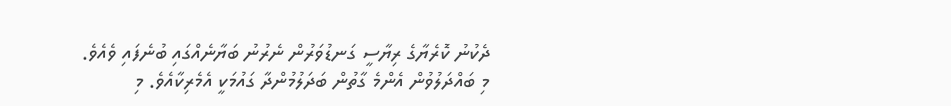ދެކުނު ކޮރެޔާގެ ރިޔާސީ ގަނޑުވަރުން ނެރުނު ބަޔާނެއްގައި ބުނެފައި ވެއެވެ.
މި ބައްދަލުވުން އެންމެ ގާތުން ބަދަލުމުންދާ ގައުމަކީ އެމެރިކާއެވެ. މި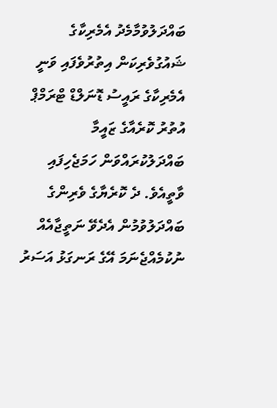ބައްދަލުވުމާމެދު އެމެރިކާގެ ޝައުގުވެރިކަން އިތުރުވެފައި ވަނީ އެމެރިކާގެ ރައީސު ޑޮނަލްޑް ޓްރަމްޕް އުތުރު ކޮރެއާގެ ޒައީމާ ބައްދަލުކުރައްވަން ހަމަޖެހިފައި ވާތީއެވެ. ދެ ކޮރެޔާގެ ވެރިންގެ ބައްދަލުވުމުން އެދެވޭ ނަތީޖާއެއް ނުކުމެއްޖެނަމަ އޭގެ ރަނގަޅު އަސަރު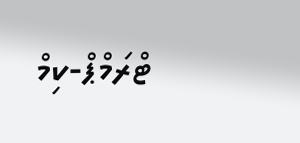ޓްރަމްޕް-ކިމް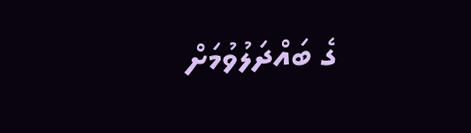ގެ ބައްދަލުވުމަށް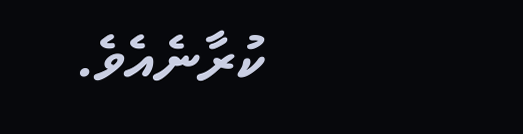ކުރާނެއެވެ.